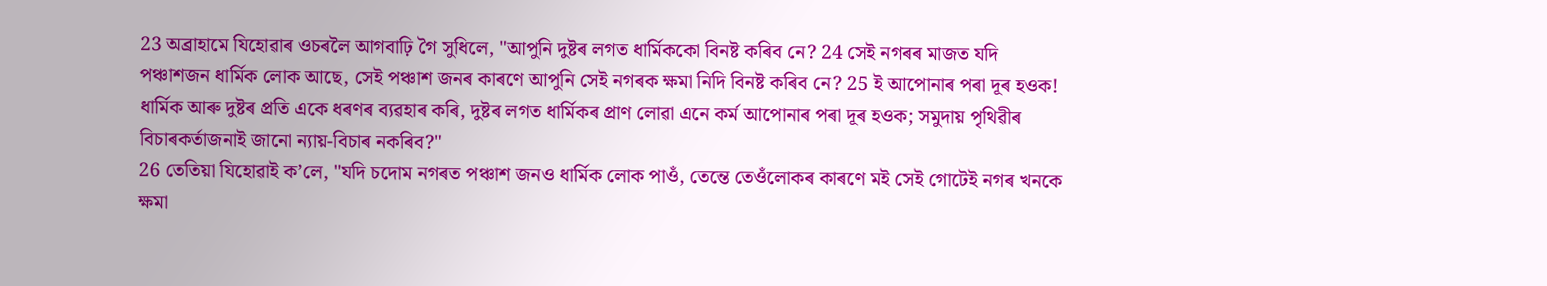23 অব্ৰাহামে যিহোৱাৰ ওচৰলৈ আগবাঢ়ি গৈ সুধিলে, "আপুনি দুষ্টৰ লগত ধাৰ্মিককো বিনষ্ট কৰিব নে? 24 সেই নগৰৰ মাজত যদি পঞ্চাশজন ধাৰ্মিক লোক আছে, সেই পঞ্চাশ জনৰ কাৰণে আপুনি সেই নগৰক ক্ষমা নিদি বিনষ্ট কৰিব নে? 25 ই আপোনাৰ পৰা দূৰ হওক! ধাৰ্মিক আৰু দুষ্টৰ প্রতি একে ধৰণৰ ব্যৱহাৰ কৰি, দুষ্টৰ লগত ধাৰ্মিকৰ প্ৰাণ লোৱা এনে কৰ্ম আপোনাৰ পৰা দূৰ হওক; সমুদায় পৃথিৱীৰ বিচাৰকর্তাজনাই জানো ন্যায়-বিচাৰ নকৰিব?"
26 তেতিয়া যিহোৱাই ক’লে, "যদি চদোম নগৰত পঞ্চাশ জনও ধাৰ্মিক লোক পাওঁ, তেন্তে তেওঁলোকৰ কাৰণে মই সেই গোটেই নগৰ খনকে ক্ষমা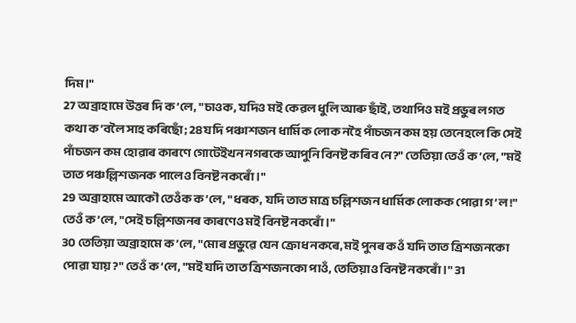দিম।"
27 অব্ৰাহামে উত্তৰ দি ক’লে, "চাওক, যদিও মই কেৱল ধুলি আৰু ছাঁই, তথাপিও মই প্ৰভুৰ লগত কথা ক’বলৈ সাহ কৰিছোঁ; 28 যদি পঞ্চাশজন ধাৰ্মিক লোক নহৈ পাঁচজন কম হয় তেনেহলে কি সেই পাঁচজন কম হোৱাৰ কাৰণে গোটেইখন নগৰকে আপুনি বিনষ্ট কৰিব নে?" তেতিয়া তেওঁ ক’লে, "মই তাত পঞ্চল্লিশজনক পালেও বিনষ্ট নকৰোঁ।"
29 অব্রাহামে আকৌ তেওঁক ক’লে, "ধৰক, যদি তাত মাত্র চল্লিশজন ধার্মিক লোকক পোৱা গ’ল!" তেওঁ ক’লে, "সেই চল্লিশজনৰ কাৰণেও মই বিনষ্ট নকৰোঁ।"
30 তেতিয়া অব্রাহামে ক’লে, "মোৰ প্ৰভুৱে যেন ক্ৰোধ নকৰে, মই পুনৰ কওঁ যদি তাত ত্ৰিশজনকো পোৱা যায়?" তেওঁ ক’লে, "মই যদি তাত ত্ৰিশজনকো পাওঁ, তেতিয়াও বিনষ্ট নকৰোঁ।" 31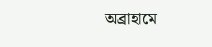অব্রাহামে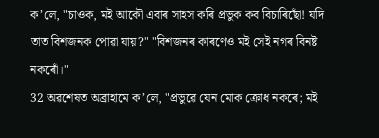ক’লে, "চাওক, মই আকৌ এবাৰ সাহস কৰি প্ৰভুক কব বিচাৰিছোঁ! যদি তাত বিশজনক পোৱা যায়?" "বিশজনৰ কাৰণেও মই সেই নগৰ বিনষ্ট নকৰোঁ।"
32 অৱশেষত অব্রাহামে ক’লে, "প্ৰভুৱে যেন মোক ক্ৰোধ নকৰে; মই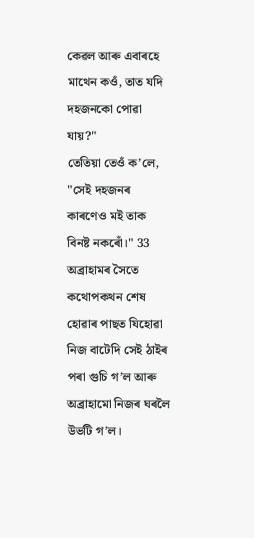কেৱল আৰু এবাৰহে মাথেন কওঁ, তাত যদি দহজনকো পোৱা যায়?"
তেতিয়া তেওঁ ক’লে, "সেই দহজনৰ কাৰণেও মই তাক বিনষ্ট নকৰোঁ।" 33 অব্ৰাহামৰ সৈতে কথোপকথন শেষ হোৱাৰ পাছত যিহোৱা নিজ বাটেদি সেই ঠাইৰ পৰা গুচি গ’ল আৰু অব্ৰাহামো নিজৰ ঘৰলৈ উভটি গ’ল।